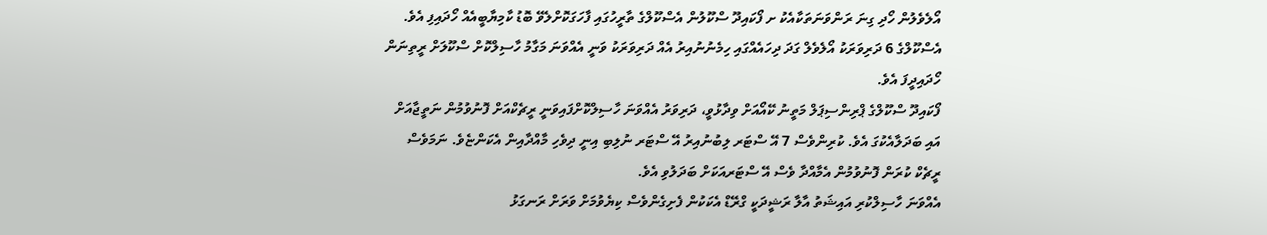އޯލެވެލުން ހޯދި ގިނަ ރަންވަނަތަކާއެކު ށ ފޯކައިދޫ ސްކޫލުން އެސްކޫލްގެ ތާރީހުގައި ފާހަގަކޮށްލެވޭ ބޮޑު ކާމިޔާބީއެއް ހޯދައިފި އެވެ. އެސްކޫލްގެ 6 ދަރިވަރަކު އޯލެވެލް ގަދަ ދިހައެއްގައި ހިމެނުނުއިރު އެއް ދަރިވަރަކު ވަނީ އެއްވަނަ މަގާމު ހާސިލްކޮށް ސްކޫލަށް ރީތިނަން ހޯދައިދީފަ އެވެ.
ފޯކައިދޫ ސްކޫލްގެ ޕްރިންސިޕަލް މަތީނު ކޭއޯއަށް ވިދާޅުވީ، ދަރިވަރު އެއްވަނަ ހާސިލްކޮށްފައިވަނީ ރީޗެކްއަށް ފޮނުވުމުން ނަތީޖާއަށް އައި ބަދަލާއެކުގަ އެވެ. ކުރިންވެސް 7 އޭ ސްޓަރ ލިބުނުއިރު އޭ ސްޓަރ ނުލިބި އިނީ ދިވެހި މާއްދާއިން އެކަންޏެވެ. ނަމަވެސް ރީޗެކް ކުރަން ފޮނުވުމުން އެމާއްދާ ވެސް އޭ ސްޓަރއަކަށް ބަދަލުވި އެވެ.
އެއްވަނަ ހާސިލްކުރި އައިޝަތު އާލާ ރަޝީދަކީ ގްރޭޑް އެކަކުން ފެށިގެންވެސް ކިޔެވުމަށް ވަރަށް ރަނގަޅު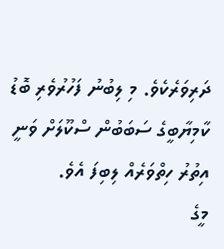ދަރިވަރެކެވެ. މި ލިބުނު ފަހުރުވެރި ބޮޑު ކާމިޔާބީގެ ސަބަބުން ސްކޫލަށް ވަނީ އިތުރު ހިތްވަރެއް ލިބިފަ އެވެ.
މީގެ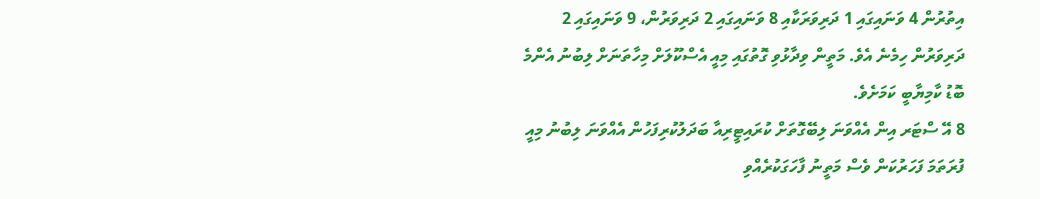އިތުރުން 4 ވަނައިގައި 1 ދަރިވަރަކާއި 8 ވަނައިގައި 2 ދަރިވަރުން، 9 ވަނައިގައި 2 ދަރިވަރުން ހިމެނެ އެވެ. މަތީން ވިދާޅުވި ގޮތުގައި މިއީ އެސްކޫލަށް މިހާތަނަށް ލިބުނު އެންމެ ބޮޑު ކާމިޔާބީ ކަމަށެވެ.
8 އޭ ސްޓަރ އިން އެއްވަނަ ލިބޭގޮތަށް ކުރައިޓީރިއާ ބަދަލުކުރިފަހުން އެއްވަނަ ލިބުނު މިއީ ފުރަތަމަ ފަހަރުކަން ވެސް މަތީނު ފާހަގަކުރެއްވި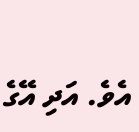އެވެ. އަދި އޭގެ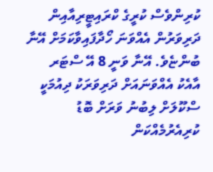ކުރިންވެސް ކުރީގެ ކްރައިޓީރިއާއިން ދަރިވަރުން އެއްވަނަ ހޯދާފައިވާކަމަށް އޭނާ ބުންޏެވެ. އޭނާ ވަނީ 8 އޭ ސްޓަރ އާއެކު އެއްވަނައަށް ދަރިވަރަކު ދިއުމަކީ ސްކޫލަށް ލިބުނު ވަރަށް ބޮޑު ކުރިއެރުމެއްކަން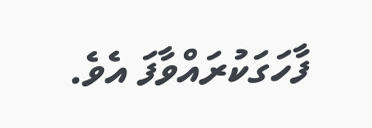ފާހަގަކުރައްވާފަ އެވެ.